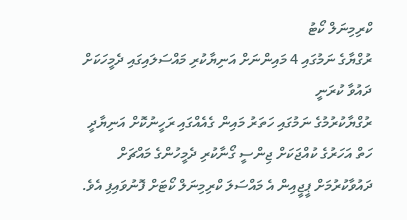ކްރިމިނަލް ކޯޓު
ރުގްޔާގެ ނަމުގައި 4 މައިންނަށް އަނިޔާކުރި މައްސަލައިގައި ދެމީހަކަށް ދައުވާ ކުރަނީ
ރުގްޔާކުރުމުގެ ނަމުގައި ހަތަރު މައިން ގެއެއްގައި ރަހީނުކޮށް އަނިޔާދީ ހަތް އަހަރުގެ ކުއްޖަކަށް ޖިންސީ ގޯނާކުރި ދެމީހުންގެ މައްޗަށް ދައުވާކުރުމަށް ޕީޖީއިން އެ މައްސަލަ ކްރިމިނަލް ކޯޓަށް ފޮނުވައިފި އެވެ.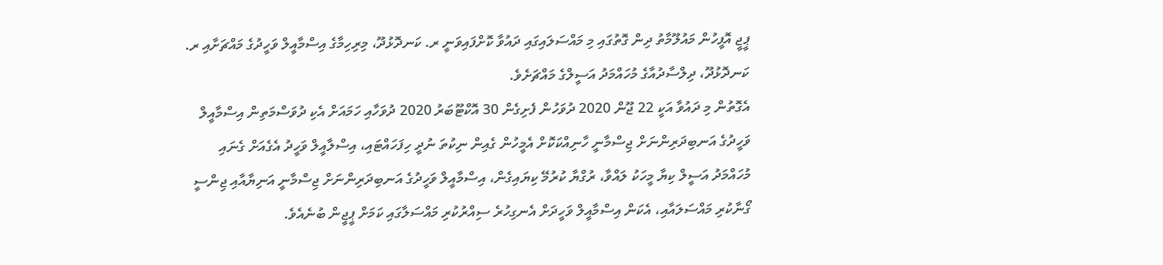ޕީޖީ އޮފީހުން މައުލޫމާތު ދިން ގޮތުގައި މި މައްސަލައިގައި ދައުވާ ކޮށްފައިވަނީ ރ. ކަނދޮޅުދޫ، މިރިހިމާގެ އިސްމާއީލް ވަހީދުގެ މައްޗަށާއި ރ. ކަނދޮޅުދޫ، ދިލްސާދުއާގެ މުހައްމަދު އަސީލްގެ މައްޗަށެވެ.
އެގޮތުން މި ދައުވާ އަކީ 22 ޖޫން 2020 ދުވަހުން ފެށިގެން 30 އޮކްޓޫބަރު 2020 ދުވަހާއި ހަމައަށް އެކި ދުވަސްމަތިން އިސްމާއީލް ވަހީދުގެ އަނބިދަރިންނަށް ޖިސްމާނީ ހާނިއްކަކޮށް އެމީހުން ގެއިން ނިކުތަ ނުދީ ހިފަހައްޓައި، އިސްލާއީލް ވަހީދު އެގެއަށް ގެނައި މުހައްމަދު އަސީލް ކިޔާ މީހަކު ލައްވާ، ރުގްޔާ ކުރުމޭ ކިޔައިގެން، އިސްމާއީލް ވަހީދުގެ އަނބިދަރިންނަށް ޖިސްމާނީ އަނިޔާއާއި ޖިންސީ ގޯނާކުރި މައްސަލައާއި، އެކަން އިސްމާއީލް ވަހީދަށް އެނގިހުރެ ސިއްރުކުރި މައްސަލާގައި ކަމަށް ޕީޖީން ބުނެއެވެ.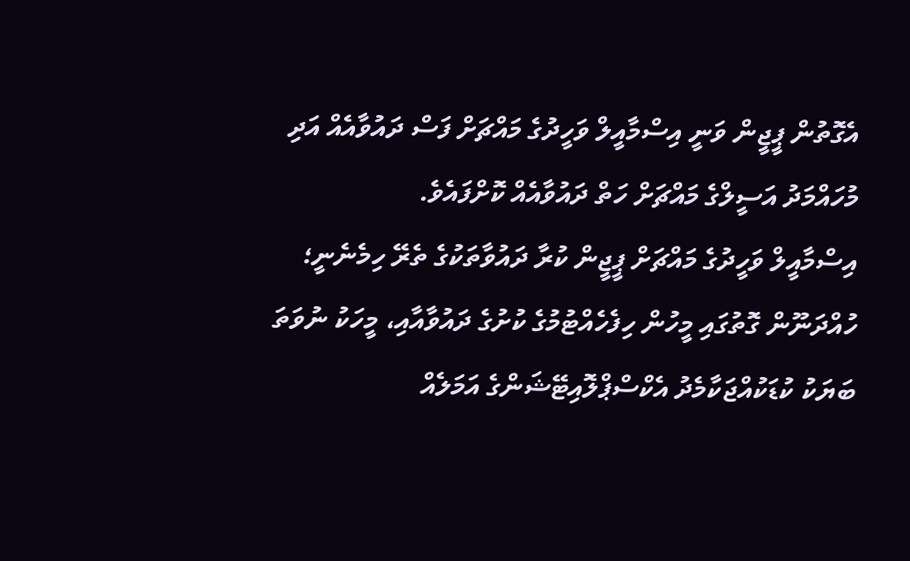އެގޮތުން ޕީޖީން ވަނީ އިސްމާއީލް ވަހީދުގެ މައްޗަށް ފަސް ދައުވާއެއް އަދި މުހައްމަދު އަސީލްގެ މައްޗަށް ހަތް ދައުވާއެއް ކޮށްފައެވެ.
އިސްމާއީލް ވަހީދުގެ މައްޗަށް ޕީޖީން ކުރާ ދައުވާތަކުގެ ތެރޭ ހިމެނެނީ؛ ހުއްދަނޫން ގޮތުގައި މީހުން ހިފެހެއްޓުމުގެ ކުށުގެ ދައުވާއާއި، މީހަކު ނުވަތަ ބަޔަކު ކުޑަކުއްޖަކާމެދު އެކްސްޕްލޮއިޓޭޝަންގެ އަމަލެއް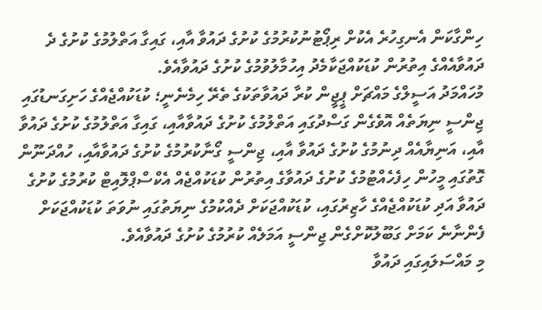ހިންގާކަން އެނގިހުރެ އެކުށް ރިޕޯޓުނުކުރުމުގެ ކުށުގެ ދައުވާ އާއި، ގައިގާ އަތްލުމުގެ ކުށުގެ ދެ ދައުވާއެއްގެ އިތުރުން ކުޑަކުއްޖަކާމެދު އިހުމާލުވުމުގެ ކުށުގެ ދައުވާއެވެ.
މުހައްމަދު އަސީލްގެ މައްޗަށް ޕީޖީން ކުރާ ދައުވާތަކުގެ ތެރޭ ހިމެނެނީ؛ ކުޑަކުއްޖެއްގެ ހަށިގަނޑުގައި ޖިންސީ ނިޔަތެއް އޮވެގެން ގަސްދުގައި އަތްލުމުގެ ކުށުގެ ދައުވާއާއި، ގައިގާ އަތްލުމުގެ ކުށުގެ ދައުވާ އާއި، އަނިޔާއެއް ދިނުމުގެ ކުށުގެ ދައުވާ އާއި، ޖިންސީ ގޯނާކުރުމުގެ ކުށުގެ ދައުވާއާއި، ހުއްދަނޫން ގޮތުގައި މީހުން ހިފެހެއްޓުމުގެ ކުށުގެ ދައުވާގެ އިތުރުން ކުޑަކުއްޖެއް އެކްސްޕްލޮއިޓް ކުރުމުގެ ކުށުގެ ދައުވާ އަދި ކުޑަކުއްޖެއްގެ ހާޒިރުގައި، ކުޑަކުއްޖަކަށް ދެއްކުމުގެ ނިޔަތުގައި ނުވަތަ ކުޑަކުއްޖަކަށް ފެންނާނެ ކަމަށް ގަބޫލުކޮށްގެން ޖިންސީ އަމަލެއް ކުރުމުގެ ކުށުގެ ދައުވާއެވެ.
މި މައްސަލައިގައި ދައުވާ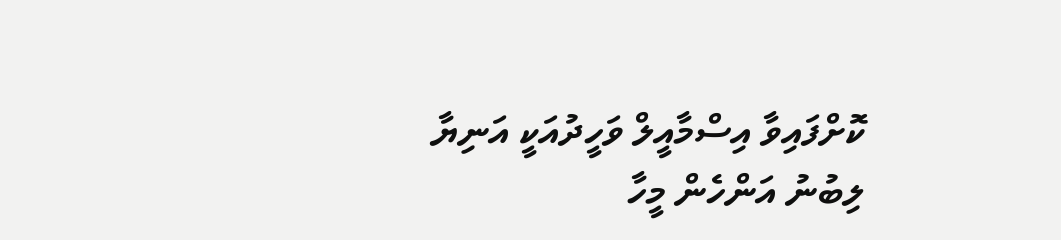ކޮށްފައިވާ އިސްމާއީލް ވަހީދުއަކީ އަނިޔާ ލިބުނު އަންހެން މީހާ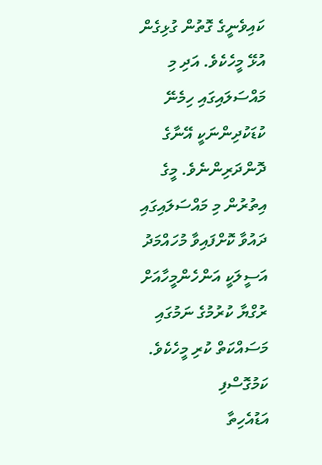ކައިވެނީގެ ގޮތުން ގުޅިގެން އުޅޭ މީހެކެވެ. އަދި މި މައްސަލައިގައި ހިމެނޭ ކުޑަކުދިންނަކީ އޭނާގެ ދޮންދަރިންނެވެ. މީގެ އިތުރުން މި މައްސަލައިގައި ދައުވާ ކޮށްފައިވާ މުހައްމަދު އަސީލަކީ އަންހެންމީހާއަށް ރުގްޔާ ކުރުމުގެ ނަމުގައި މަސައްކަތް ކުރި މީހެކެވެ.
ކަމުގޮސްފި
އަޑުއެހިތާ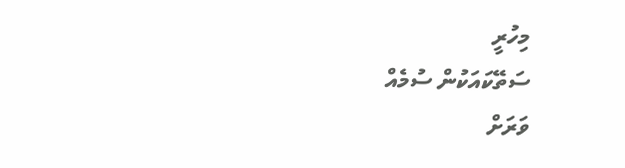މިހުރީ
ސަތޭކައަކުން ސުމެއް
ވަރަށް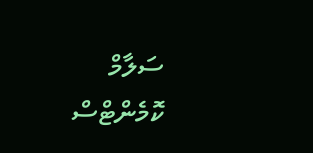ސަލާމް
ކޮމެންޓްސް